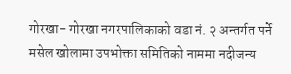गोरखा- गोरखा नगरपालिकाको वडा नं. २ अन्तर्गत पर्ने मसेल खोलामा उपभोक्ता समितिको नाममा नदीजन्य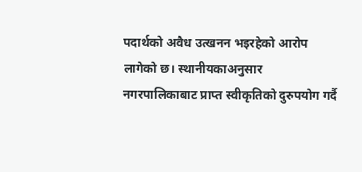पदार्थको अवैध उत्खनन भइरहेको आरोप लागेको छ। स्थानीयकाअनुसार नगरपालिकाबाट प्राप्त स्वीकृतिको दुरुपयोग गर्दै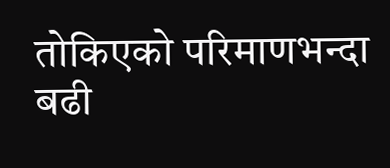तोकिएको परिमाणभन्दा बढी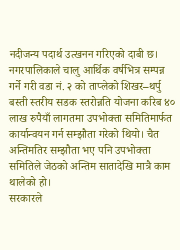नदीजन्य पदार्थ उत्खनन गरिएको दाबी छ।
नगरपालिकाले चालु आर्थिक वर्षभित्र सम्पन्न गर्ने गरी वडा नं. २ को ताप्लेको शिखर–थर्पु बस्ती स्तरीय सडक स्तरोन्नति योजना करिब ४० लाख रुपैयाँ लागतमा उपभोक्ता समितिमार्फत कार्यान्वयन गर्न सम्झौता गरेको थियो। चैत अन्तिमतिर सम्झौता भए पनि उपभोक्ता समितिले जेठको अन्तिम सातादेखि मात्रै काम थालेको हो।
सरकारले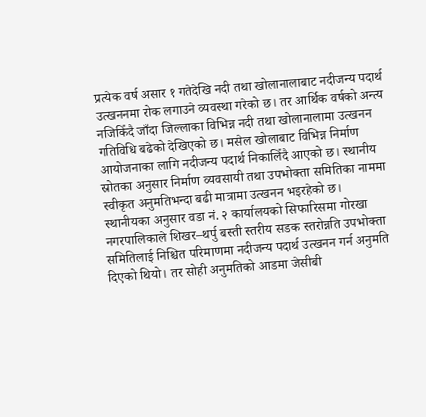प्रत्येक वर्ष असार १ गतेदेखि नदी तथा खोलानालाबाट नदीजन्य पदार्थ उत्खननमा रोक लगाउने व्यवस्था गरेको छ। तर आर्थिक वर्षको अन्त्य नजिकिँदै जाँदा जिल्लाका विभिन्न नदी तथा खोलानालामा उत्खनन गतिविधि बढेको देखिएको छ। मसेल खोलाबाट विभिन्न निर्माण आयोजनाका लागि नदीजन्य पदार्थ निकालिँदै आएको छ। स्थानीय स्रोतका अनुसार निर्माण व्यवसायी तथा उपभोक्ता समितिका नाममा स्वीकृत अनुमतिभन्दा बढी मात्रामा उत्खनन भइरहेको छ।
स्थानीयका अनुसार वडा नं. २ कार्यालयको सिफारिसमा गोरखा नगरपालिकाले शिखर–थर्पु बस्ती स्तरीय सडक स्तरोन्नति उपभोक्ता समितिलाई निश्चित परिमाणमा नदीजन्य पदार्थ उत्खनन गर्न अनुमति दिएको थियो। तर सोही अनुमतिको आडमा जेसीबी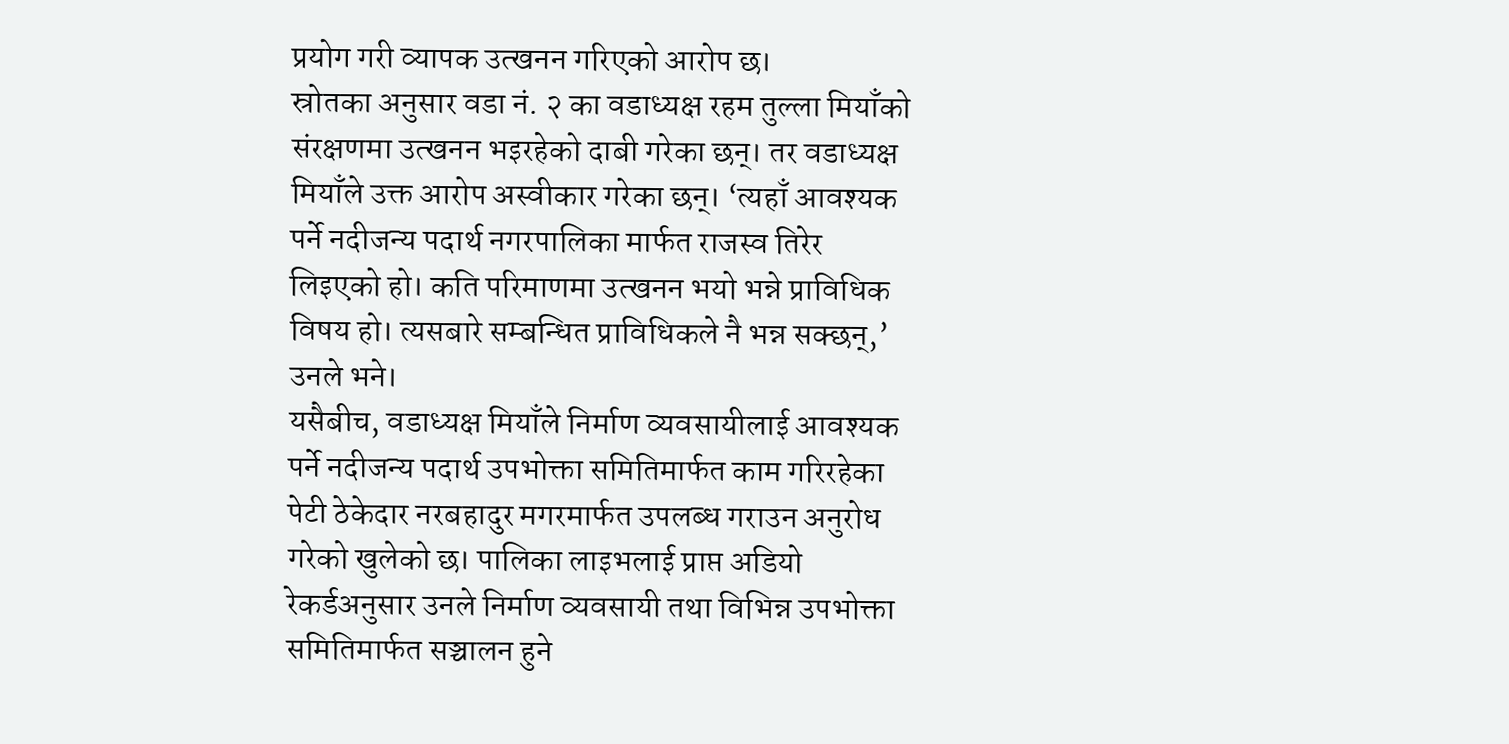प्रयोग गरी व्यापक उत्खनन गरिएको आरोप छ।
स्रोतका अनुसार वडा नं. २ का वडाध्यक्ष रहम तुल्ला मियाँको संरक्षणमा उत्खनन भइरहेको दाबी गरेका छन्। तर वडाध्यक्ष मियाँले उक्त आरोप अस्वीकार गरेका छन्। ‘त्यहाँ आवश्यक पर्ने नदीजन्य पदार्थ नगरपालिका मार्फत राजस्व तिरेर लिइएको हो। कति परिमाणमा उत्खनन भयो भन्ने प्राविधिक विषय हो। त्यसबारे सम्बन्धित प्राविधिकले नै भन्न सक्छन्,’ उनले भने।
यसैबीच, वडाध्यक्ष मियाँले निर्माण व्यवसायीलाई आवश्यक पर्ने नदीजन्य पदार्थ उपभोक्ता समितिमार्फत काम गरिरहेका पेटी ठेकेदार नरबहादुर मगरमार्फत उपलब्ध गराउन अनुरोध गरेको खुलेको छ। पालिका लाइभलाई प्राप्त अडियो रेकर्डअनुसार उनले निर्माण व्यवसायी तथा विभिन्न उपभोक्ता समितिमार्फत सञ्चालन हुने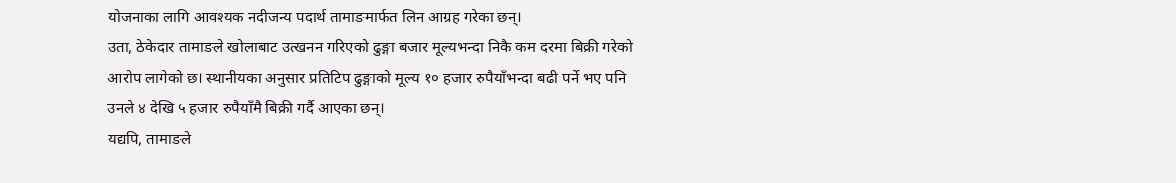योजनाका लागि आवश्यक नदीजन्य पदार्थ तामाङमार्फत लिन आग्रह गरेका छन्।
उता, ठेकेदार तामाङले खोलाबाट उत्खनन गरिएको ढुङ्गा बजार मूल्यभन्दा निकै कम दरमा बिक्री गरेको आरोप लागेको छ। स्थानीयका अनुसार प्रतिटिप ढुङ्गाको मूल्य १० हजार रुपैयाँभन्दा बढी पर्ने भए पनि उनले ४ देखि ५ हजार रुपैयाँमै बिक्री गर्दै आएका छन्।
यद्यपि, तामाङले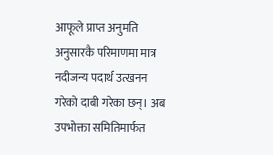आफूले प्राप्त अनुमति अनुसारकै परिमाणमा मात्र नदीजन्य पदार्थ उत्खनन गरेको दाबी गरेका छन्। अब उपभोक्ता समितिमार्फत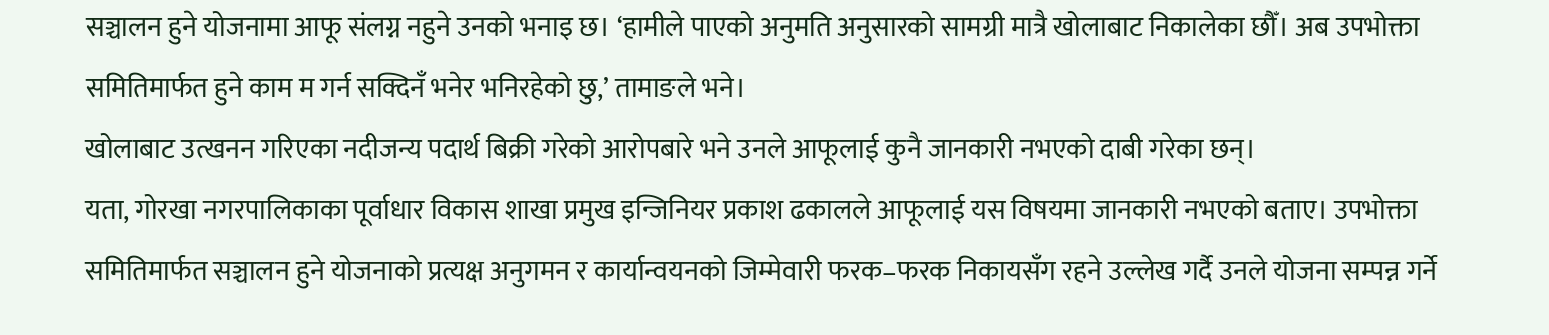सञ्चालन हुने योजनामा आफू संलग्न नहुने उनको भनाइ छ। ‘हामीले पाएको अनुमति अनुसारको सामग्री मात्रै खोलाबाट निकालेका छौँ। अब उपभोक्ता समितिमार्फत हुने काम म गर्न सक्दिनँ भनेर भनिरहेको छु,’ तामाङले भने।
खोलाबाट उत्खनन गरिएका नदीजन्य पदार्थ बिक्री गरेको आरोपबारे भने उनले आफूलाई कुनै जानकारी नभएको दाबी गरेका छन्।
यता, गोरखा नगरपालिकाका पूर्वाधार विकास शाखा प्रमुख इन्जिनियर प्रकाश ढकालले आफूलाई यस विषयमा जानकारी नभएको बताए। उपभोक्ता समितिमार्फत सञ्चालन हुने योजनाको प्रत्यक्ष अनुगमन र कार्यान्वयनको जिम्मेवारी फरक–फरक निकायसँग रहने उल्लेख गर्दै उनले योजना सम्पन्न गर्ने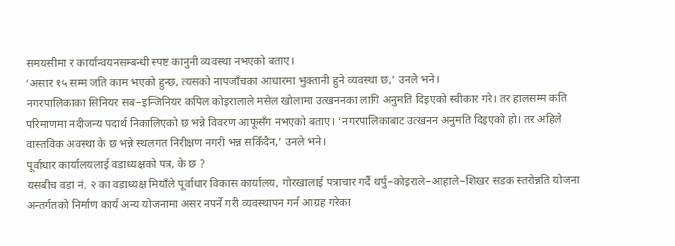समयसीमा र कार्यान्वयनसम्बन्धी स्पष्ट कानुनी व्यवस्था नभएको बताए।
‘असार १५ सम्म जति काम भएको हुन्छ, त्यसको नापजाँचका आधारमा भुक्तानी हुने व्यवस्था छ,’ उनले भने।
नगरपालिकाका सिनियर सब–इन्जिनियर कपिल कोइरालाले मसेल खोलामा उत्खननका लागि अनुमति दिइएको स्वीकार गरे। तर हालसम्म कति परिमाणमा नदीजन्य पदार्थ निकालिएको छ भन्ने विवरण आफूसँग नभएको बताए। ‘नगरपालिकाबाट उत्खनन अनुमति दिइएको हो। तर अहिले वास्तविक अवस्था के छ भन्ने स्थलगत निरीक्षण नगरी भन्न सकिँदैन,’ उनले भने।
पूर्वाधार कार्यालयलाई वडाध्यक्षको पत्र, के छ ?
यसबीच वडा नं. २ का वडाध्यक्ष मियाँले पूर्वाधार विकास कार्यालय, गोरखालाई पत्राचार गर्दै थर्पु–कोइराले–आहाले–शिखर सडक स्तरोन्नति योजना अन्तर्गतको निर्माण कार्य अन्य योजनामा असर नपर्ने गरी व्यवस्थापन गर्न आग्रह गरेका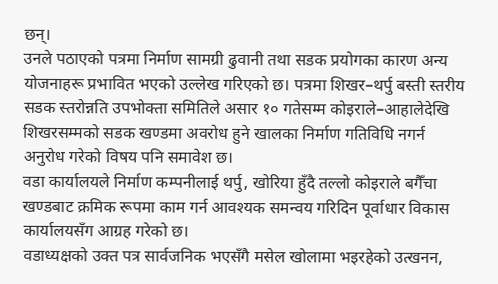छन्।
उनले पठाएको पत्रमा निर्माण सामग्री ढुवानी तथा सडक प्रयोगका कारण अन्य योजनाहरू प्रभावित भएको उल्लेख गरिएको छ। पत्रमा शिखर–थर्पु बस्ती स्तरीय सडक स्तरोन्नति उपभोक्ता समितिले असार १० गतेसम्म कोइराले–आहालेदेखि शिखरसम्मको सडक खण्डमा अवरोध हुने खालका निर्माण गतिविधि नगर्न अनुरोध गरेको विषय पनि समावेश छ।
वडा कार्यालयले निर्माण कम्पनीलाई थर्पु, खोरिया हुँदै तल्लो कोइराले बगैँचा खण्डबाट क्रमिक रूपमा काम गर्न आवश्यक समन्वय गरिदिन पूर्वाधार विकास कार्यालयसँग आग्रह गरेको छ।
वडाध्यक्षको उक्त पत्र सार्वजनिक भएसँगै मसेल खोलामा भइरहेको उत्खनन,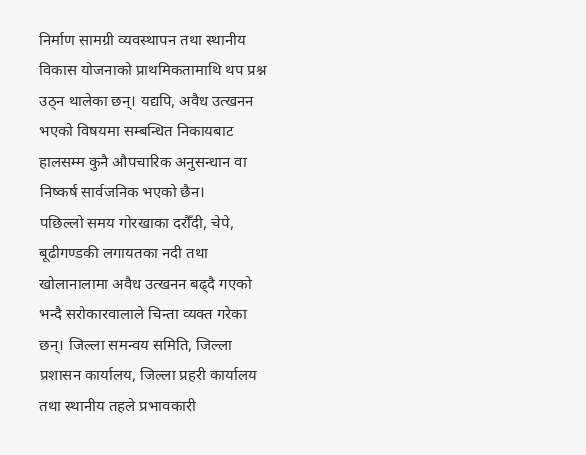निर्माण सामग्री व्यवस्थापन तथा स्थानीय विकास योजनाको प्राथमिकतामाथि थप प्रश्न उठ्न थालेका छन्। यद्यपि, अवैध उत्खनन भएको विषयमा सम्बन्धित निकायबाट हालसम्म कुनै औपचारिक अनुसन्धान वा निष्कर्ष सार्वजनिक भएको छैन।
पछिल्लो समय गोरखाका दरौँदी, चेपे, बूढीगण्डकी लगायतका नदी तथा खोलानालामा अवैध उत्खनन बढ्दै गएको भन्दै सरोकारवालाले चिन्ता व्यक्त गरेका छन्। जिल्ला समन्वय समिति, जिल्ला प्रशासन कार्यालय, जिल्ला प्रहरी कार्यालय तथा स्थानीय तहले प्रभावकारी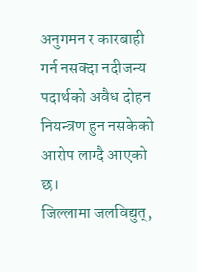अनुगमन र कारबाही गर्न नसक्दा नदीजन्य पदार्थको अवैध दोहन नियन्त्रण हुन नसकेको आरोप लाग्दै आएको छ।
जिल्लामा जलविद्युत्,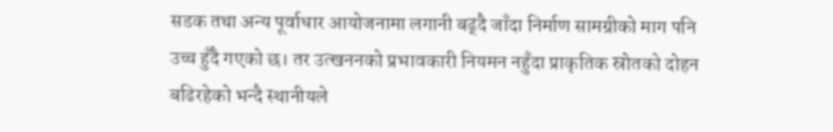सडक तथा अन्य पूर्वाधार आयोजनामा लगानी बढ्दै जाँदा निर्माण सामग्रीको माग पनि उच्च हुँदै गएको छ। तर उत्खननको प्रभावकारी नियमन नहुँदा प्राकृतिक स्रोतको दोहन बढिरहेको भन्दै स्थानीयले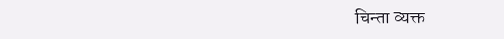चिन्ता व्यक्त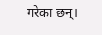गरेका छन्।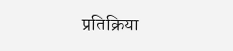प्रतिक्रिया